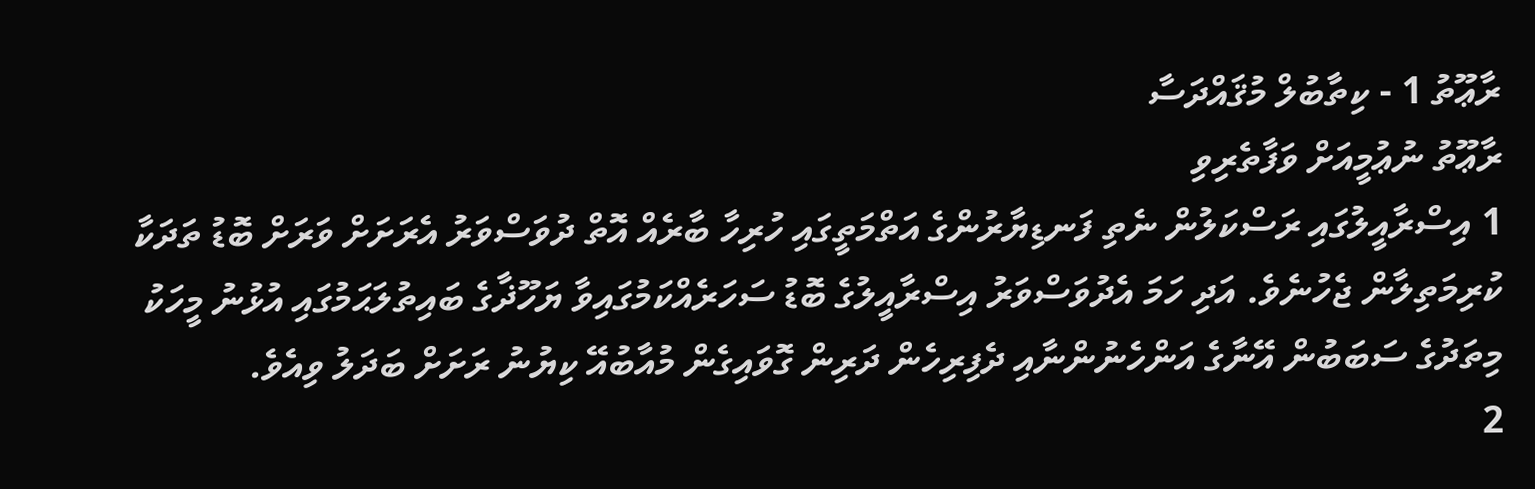ރާޢޫތު 1 - ކިތާބުލް މުޤައްދަސާ
ރާޢޫތު ނުޢުމީއަށް ވަފާތެރިވި
1 އިސްރާއީލުގައި ރަސްކަލުން ނެތި ފަނޑިޔާރުންގެ އަތްމަތީގައި ހުރިހާ ބާރެއް އޮތް ދުވަސްވަރު އެރަށަށް ވަރަށް ބޮޑު ތަދަކާ ކުރިމަތިލާން ޖެހުނެވެ. އަދި ހަމަ އެދުވަސްވަރު އިސްރާއީލުގެ ބޮޑު ސަހަރެއްކަމުގައިވާ ޔަހޫޛާގެ ބައިތުލަޙަމުގައި އުޅުނު މީހަކު މިތަދުގެ ސަބަބުން އޭނާގެ އަންހެނުންނާއި ދެފިރިހެން ދަރިން ގޮވައިގެން މުއާބުއޭ ކިޔުނު ރަށަށް ބަދަލު ވިއެވެ.
2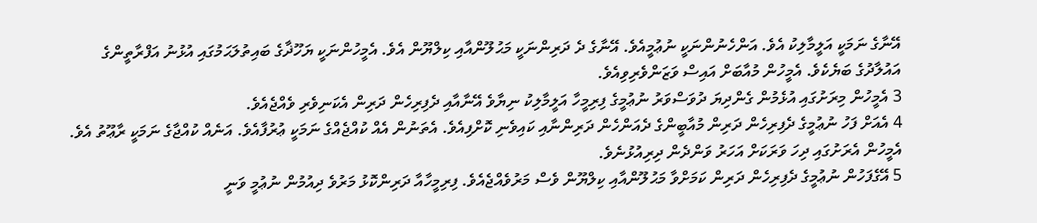އޭނާގެ ނަމަކީ އަލީމާލިކު އެވެ. އަންހެނުންނަކީ ނުޢުމީއެވެ. އޭނާގެ ދެ ދަރިންނަކީ މަޙުލޫންއާއި ކިލްޔޫން އެވެ. އެމީހުންނަކީ ޔަހޫޛާގެ ބައިތުލަޙަމުގައި އުޅުނު އަފްރާތީންގެ އައުލާދުގެ ބަޔެކެވެ. އެމީހުން މުއާބަށް އައިސް ވަޒަންވެރިވިއެވެ.
3 އެމީހުން މިރަށުގައި އުޅެމުން ގެންދިޔަ ދުވަސްވަރު ނުޢުމީގެ ފިރިމީހާ އަލީމާލިކު ނިޔާވެ އޭނާއާއި ދެފިރިހެން ދަރިން އެކަނިވެރި ވެއްޖެއެވެ.
4 އެއަށް ފަހު ނުޢުމީގެ ދެފިރިހެން ދަރިން މުއާބީންގެ ދެއަންހެން ދަރިންނާއި ކައިވެނި ކޮށްފިއެވެ. އެތަނުން އެއް ކުއްޖެއްގެ ނަމަކީ ޢުރުފާއެވެ. އަނެއް ކުއްޖާގެ ނަމަކީ ރާޢޫތު އެވެ. އެމީހުން އެރަށުގައި ދިހަ ވަރަކަށް އަހަރު ވަންދެން ދިރިއުޅުނެވެ.
5 އޭގެފަހުން ނުޢުމީގެ ދެފިރިހެން ދަރިން ކަމަށްވާ މަޙުލޫންއާއި ކިލްޔޫން ވެސް މަރުވެއްޖެއެވެ. ފިރިމީހާއާ ދަރިންކޮޅު މަރުވެ ދިއުމުން ނުޢުމީ ވަނީ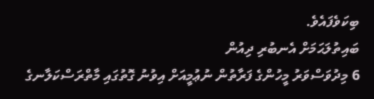ބިކަވެފައެވެ.
ބައިތުލަޙަމަށް އެނބުރި ދިއުން
6 މިދުވަސްވަރު މީހުންގެ ފަރާތުން ނުޢުމީއަށް އިވުނު ގޮތުގައި މާތްރަސްކަލާނގެ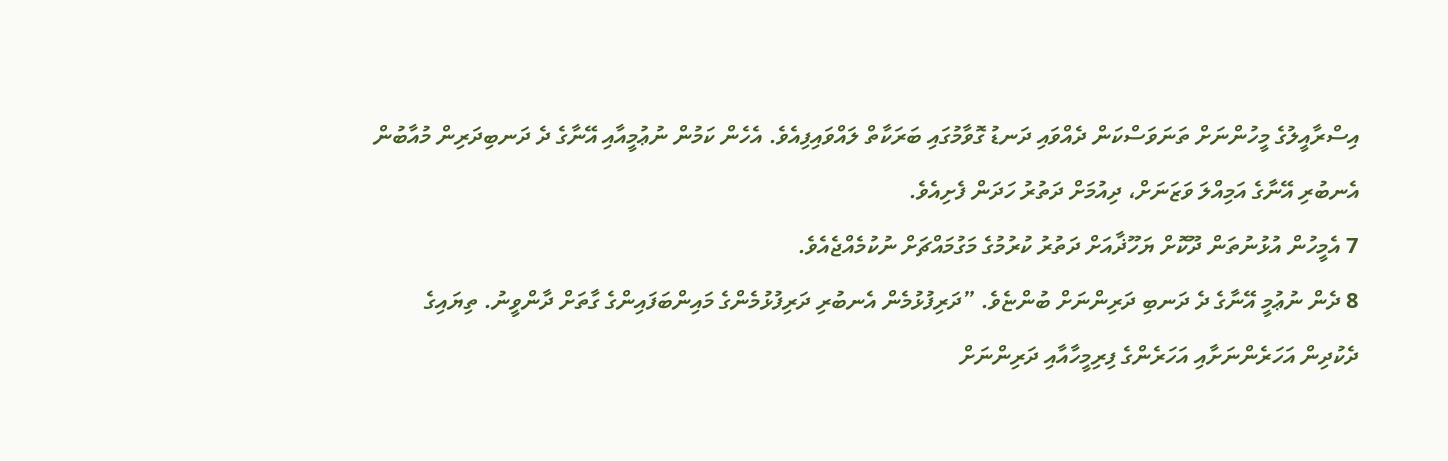އިސްރާއީލުގެ މީހުންނަށް ތަނަވަސްކަން ދެއްވައި ދަނޑު ގޮވާމުގައި ބަރަކާތް ލައްވައިފިއެވެ. އެހެން ކަމުން ނުޢުމީއާއި އޭނާގެ ދެ ދަނބިދަރިން މުއާބުން އެނބުރި އޭނާގެ އަމިއްލަ ވަޒަނަށް، ދިއުމަށް ދަތުރު ހަދަން ފެށިއެވެ.
7 އެމީހުން އުޅުނުތަން ދޫކޮށް ޔަހޫޛާއަށް ދަތުރު ކުރުމުގެ މަގުމައްޗަށް ނުކުމެއްޖެއެވެ.
8 ދެން ނުޢުމީ އޭނާގެ ދެ ދަނބި ދަރިންނަށް ބުންޏެވެ. ”ދަރިފުޅުމެން އެނބުރި ދަރިފުޅުމެންގެ މައިންބަފައިންގެ ގާތަށް ދާންވީނު. ތިޔައިގެ ދެކުދިން އަހަރެންނަށާއި އަހަރެންގެ ފިރިމީހާއާއި ދަރިންނަށް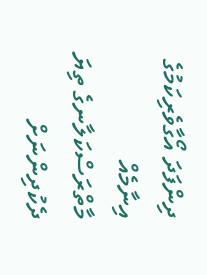ދިންފަދަ އޯގާވެރިކަމުގެ އިނާމެއް މާތްރަސްކަލާނގެ ތިޔަ ދެކުދިންނަށް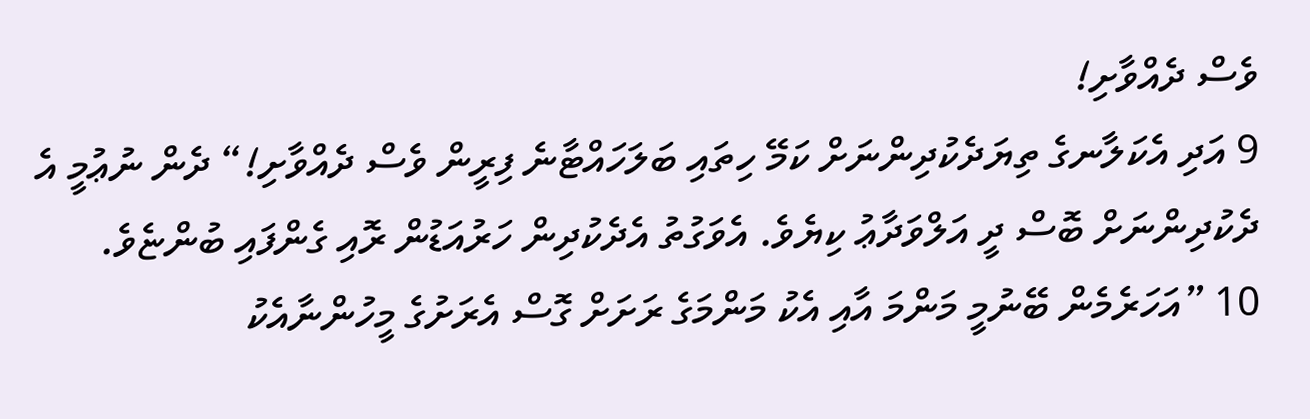ވެސް ދެއްވާށި!
9 އަދި އެކަލާނގެ ތިޔަދެކުދިންނަށް ކަމޭ ހިތައި ބަލަހައްޓާނެ ފިރީން ވެސް ދެއްވާށި!“ ދެން ނުޢުމީ އެ ދެކުދިންނަށް ބޮސް ދީ އަލްވަދާޢު ކިޔެވެ. އެވަގުތު އެދެކުދިން ހަރުއަޑުން ރޮއި ގެންފައި ބުންޏެވެ.
10 ”އަހަރެމެން ބޭނުމީ މަންމަ އާއި އެކު މަންމަގެ ރަށަށް ގޮސް އެރަށުގެ މީހުންނާއެކު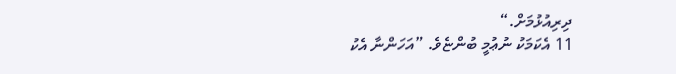ދިރިއުޅުމަށް.“
11 އެކަމަކު ނުޢުމީ ބުންޏެވެ. ”އަހަންނާ އެކު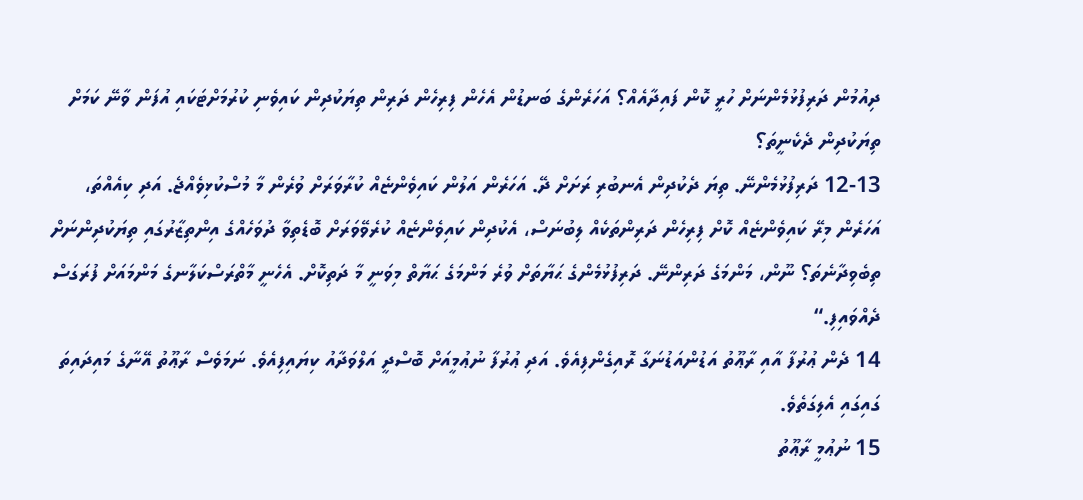ދިއުމުން ދަރިފުޅުމެންނަށް ހުރީ ކޮން ފައިދާއެއް؟ އަހަރެންގެ ބަނޑުން އެހެން ފިރިހެން ދަރިން ތިޔަކުދިން ކައިވެނި ކުރުމަށްޓަކައި އުފަން ވާނޭ ކަމަށް ތިޔަކުދިން ދެކެނީތަ؟
12-13 ދަރިފުޅުމެންނޭ. ތިޔަ ދެކުދިން އެނބުރި ރަށަށް ދޭ. އަހަރެން އަލުން ކައިވެންޏެއް ކުރާވަރަށް ވުރެން މާ މުސްކުޅިވެއްޖެ. އަދި ކިއެއްތަ، އަހަރެން މިރޭ ކައިވެންޏެއް ކޮށް ފިރިހެން ދަރިންތަކެއް ލިބުނަސް، އެކުދިން ކައިވެންޏެއް ކުރެވޭވަރަށް ބޮޑެތިވާ ދުވަހެއްގެ އިންތިޒާރުގައި ތިޔަކުދިންނަށް ތިބެވިދާނެތަ؟ ނޫން، މަންމަގެ ދަރިންނޭ. ދަރިފުޅުމެންގެ ޙަޔާތަށް ވުރެ މަންމަގެ ޙަޔާތް މިވަނީ މާ ދަތިކޮށް. އެހެނީ މާތްރަސްކަލާނގެ މަންމައަށް ފުރަގަސް ދެއްވައިފި.“
14 ދެން ޢުރުފާ އާއި ރާޢޫތު އަޑުންއަޑުނަގާ ރޮއިގެންފިއެވެ. އަދި ޢުރުފާ ނުޢުމީއަށް ބޮސްދީ އަލްވަދާއު ކިޔައިފިއެވެ. ނަމަވެސް ރާޢޫތު އޭނާގެ މައިދައިތަ ގައިގައި އެލިގަތެވެ.
15 ނުޢުމީ ރާޢޫތު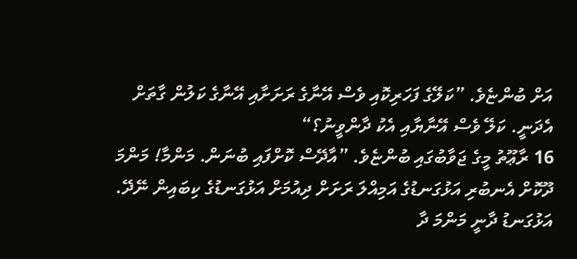އަށް ބުންޏެވެ. ”ކަލޭގެ ފަހަރިކޮއި ވެސް އޭނާގެ ރަށަށާއި އޭނާގެ ކަލުން ގާތަށް އެދަނީ. ކަލޭ ވެސް އޭނާޔާއި އެކު ދާންވީނު؟“
16 ރާޢޫތު މީގެ ޖަވާބުގައި ބުންޏެވެ. ”އާދޭސް ކޮށްފައި ބުނަން. މަންމާ! މަންމަ ދޫކޮށް އެނބުރި އަޅުގަނޑުގެ އަމިއްލަ ރަށަށް ދިއުމަށް އަޅުގަނޑުގެ ކިބައިން ނޭދޭ. އަޅުގަނޑު ދާނީ މަންމަ ދާ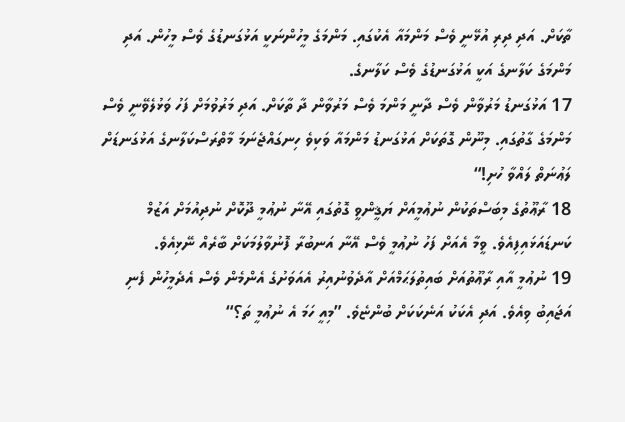ތާކަށް. އަދި ދިރި އުޅޭނީ ވެސް މަންމައާ އެކުގައި. މަންމަގެ މީހުންނަކީ އަޅުގަނޑުގެ ވެސް މީހުން. އަދި މަންމަގެ ކަލާނގެ އަކީ އަޅުގަނޑުގެ ވެސް ކަލާނގެ.
17 އަޅުގަނޑު މަރުވާން ވެސް ދާނީ މަންމަ ވެސް މަރުވާން ދާ ތާކަށް. އަދި މަރުވުމަށް ފަހު ވަޅުލެވޭނީ ވެސް މަންމަގެ ގާތުގައި. މިނޫން ގޮތަކަށް އަޅުގަނޑު މަންމައާ ވަކިވެ ހިނގައްޖެނަމަ މާތްރަސްކަލާނގެ އަޅުގަނޑަށް ލަޢުނަތް ލައްވާ ހުށި!“
18 ރާޢޫތުގެ މިބަސްތަކުން ނުޢުމީއަށް ޔަޤީންވީ ގޮތުގައި އޭނާ ނުޢުމީ ދޫކޮށް ނުދިއުމަށް އަޒުމް ކަނޑައަޅައިފިއެވެ. ވީމާ އެއަށް ފަހު ނުޢުމީ ވެސް އޭނާ އަނބުރާ ފޮނުވާލުމަކަށް ބާރެއް ނޭޅިއެވެ.
19 ނުޢުމީ އާއި ރާޢޫތުއަށް ބައިތުލަޙަމްއަށް އާދެވުނުއިރު އެއަވަށުގެ އެންމެން ވެސް އެދެމީހުން ފެނި އަޖައިބު ވިއެވެ. އަދި އެކަކު އަނެކަކަށް ބުންޏެވެ. ”މިއީ ހަމަ އެ ނުޢުމީ ތަ؟“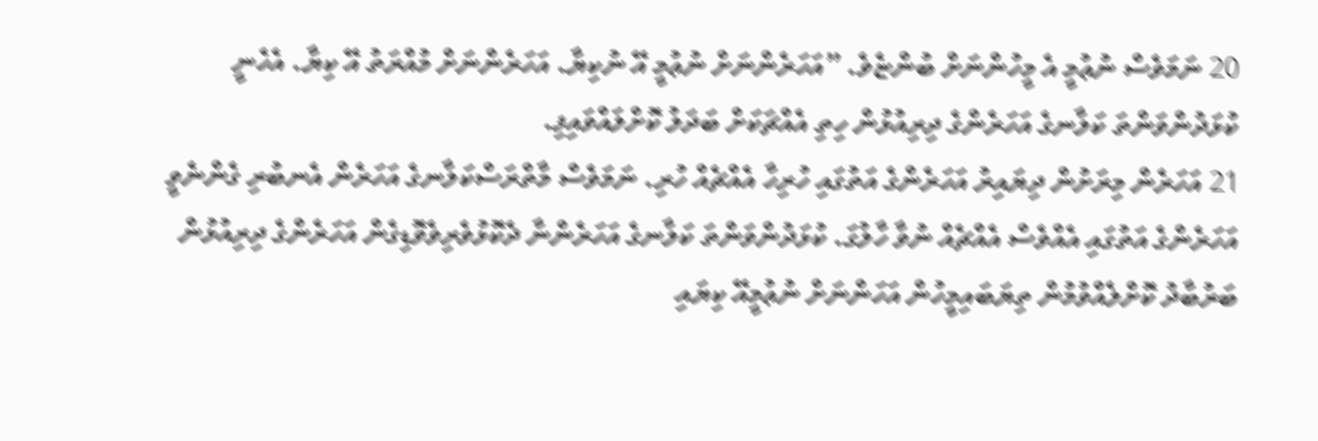20 ނަމަވެސް ނުޢުމީ އެ މީހުންނަށް ބުންޏެވެ. ”އަހަރެންނަށް ނުޢުމީ އޭ ނުކިޔާ. އަހަރެންނަށް މުއްރަތު އޭ ކިޔާ. އެހެނީ ކުޅަދުންވަންތަ ކަލާނގެ އަހަރެންގެ ދިރިއުޅުން ހިތި އެއްޗަކަށް ބަދަލު ކޮށްލައްވައިފި.
21 އަހަރެން މިރަށުން ދިޔައިރު އަހަރެންގެ އަތުގައި ހުރިހާ އެއްޗެއް ހުރި. ނަމަވެސް މާތްރަސްކަލާނގެ އަހަރެން އެނބުރި ގެންނެވީ އަހަރެންގެ އަތުގައި އެއްވެސް އެއްޗެއް ނުވާ ހާލުގަ. ކުޅަދުންވަންތަ ކަލާނގެ އަހަރެންނާ ދެކޮޅުވެރިވެވޮޑިގެން އަހަރެންގެ ދިރިއުޅުން ބަރުބާދު ކޮށްލެއްވުމުން ތިޔަބައިމީހުން އަހަންނަށް ނުޢުމީއޭ ކިޔައި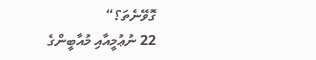ގޮވޭނެތަ؟“
22 ނުޢުމީއާއި މުއާބީންގެ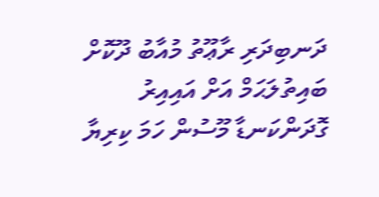ދަނބިދަރި ރާޢޫތު މުއާބު ދޫކޮށް ބައިތުލަޙަމް އަށް އައިއިރު ގޮދަންކަނޑާ މޫސުން ހަމަ ކިރިޔާ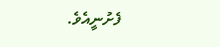ފެށުނީއެވެ.